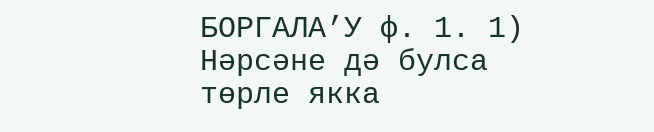БОРГАЛА’У ф. 1. 1) Нәрсәне дә булса төрле якка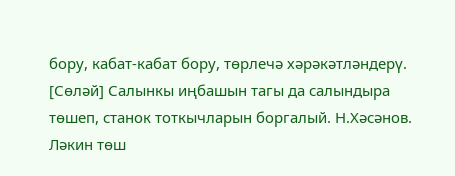бору, кабат-кабат бору, төрлечә хәрәкәтләндерү. [Сөләй] Салынкы иңбашын тагы да салындыра төшеп, станок тоткычларын боргалый. Н.Хәсәнов. Ләкин төш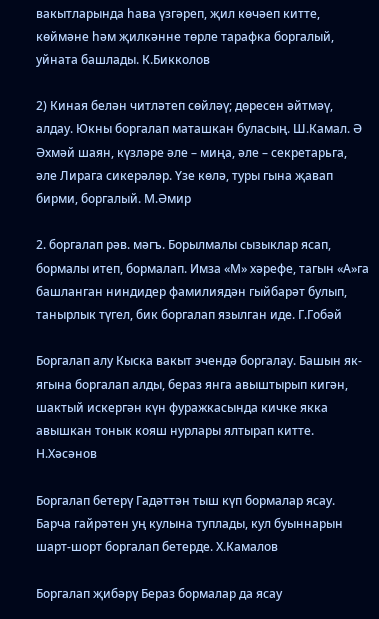вакытларында һава үзгәреп, җил көчәеп китте, көймәне һәм җилкәнне төрле тарафка боргалый, уйната башлады. К.Бикколов

2) Киная белән читләтеп сөйләү; дөресен әйтмәү, алдау. Юкны боргалап маташкан буласың. Ш.Камал. Ә Әхмәй шаян, күзләре әле – миңа, әле – секретарьга, әле Лирага сикерәләр. Үзе көлә, туры гына җавап бирми, боргалый. М.Әмир

2. боргалап рәв. мәгъ. Борылмалы сызыклар ясап, бормалы итеп, бормалап. Имза «М» хәрефе, тагын «А»га башланган ниндидер фамилиядән гыйбарәт булып, танырлык түгел, бик боргалап язылган иде. Г.Гобәй

Боргалап алу Кыска вакыт эчендә боргалау. Башын як-ягына боргалап алды, бераз янга авыштырып кигән, шактый искергән күн фуражкасында кичке якка авышкан тонык кояш нурлары ялтырап китте. Н.Хәсәнов

Боргалап бетерү Гадәттән тыш күп бормалар ясау. Барча гайрәтен уң кулына туплады, кул буыннарын шарт-шорт боргалап бетерде. Х.Камалов

Боргалап җибәрү Бераз бормалар да ясау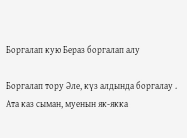Боргалап кую Бераз боргалап алу

Боргалап тору Әле, күз алдында боргалау . Ата каз сыман, муенын як-якка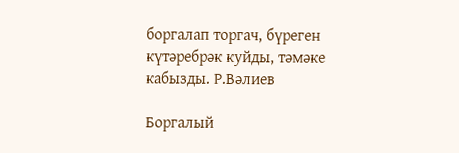боргалап торгач, бүреген күтәребрәк куйды, тәмәке кабызды. Р.Вәлиев

Боргалый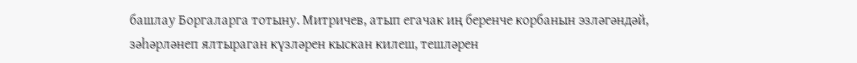башлау Боргаларга тотыну. Митричев, атып егачак иң беренче корбанын эзләгәндәй, зәһәрләнеп ялтыраган күзләрен кыскан килеш, тешләрен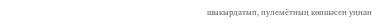шыкырдатып, пулемётның көпшәсен уңнан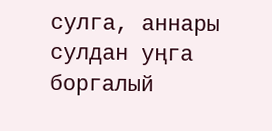сулга, аннары сулдан уңга боргалый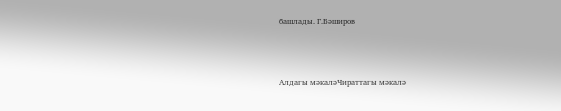башлады. Г.Бәширов



Алдагы мәкаләЧираттагы мәкалә